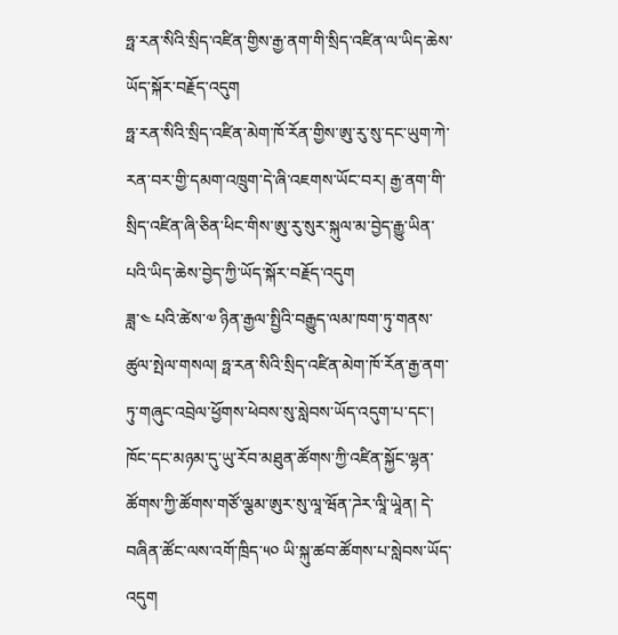ཧྥ་རན་སིའི་སྲིད་འཛིན་གྱིས་རྒྱ་ནག་གི་སྲིད་འཛིན་ལ་ཡིད་ཆེས་ཡོད་སྐོར་བརྗོད་འདུག
ཧྥ་རན་སིའི་སྲིད་འཛིན་མེག་ཁོ་རོན་གྱིས་ཨུ་རུ་སུ་དང་ཡུག་ཀེ་རན་བར་གྱི་དམག་འཁྲུག་དེ་ཞི་འཇགས་ཡོང་བར། རྒྱ་ནག་གི་སྲིད་འཛིན་ཞི་ཅིན་ཕིང་གིས་ཨུ་རུ་སུར་སྐུལ་མ་བྱེད་རྒྱུ་ཡིན་པའི་ཡིད་ཆེས་བྱེད་ཀྱི་ཡོད་སྐོར་བརྗོད་འདུག
ཟླ་༤ པའི་ཚེས་༧ ཉིན་རྒྱལ་སྤྱིའི་བརྒྱུད་ལམ་ཁག་ཏུ་གནས་ཚུལ་སྤེལ་གསལ། ཧྥ་རན་སིའི་སྲིད་འཛིན་མེག་ཁོ་རོན་རྒྱ་ནག་ཏུ་གཞུང་འབྲེལ་ཕྱོགས་ཕེབས་སུ་སླེབས་ཡོད་འདུག་པ་དང་། ཁོང་དང་མཉམ་དུ་ཡུ་རོབ་མཐུན་ཚོགས་ཀྱི་འཛིན་སྐྱོང་ལྷན་ཚོགས་ཀྱི་ཚོགས་གཙོ་ལྕམ་ཨུར་སུ་ལཱ་ཝོན་ཌེར་ལཱི་ཡཱེན། དེ་བཞིན་ཚོང་ལས་འགོ་ཁྲིད་༥༠ ཡི་སྐུ་ཚབ་ཚོགས་པ་སླེབས་ཡོད་འདུག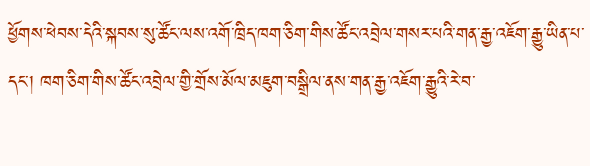ཕྱོགས་ཕེབས་དེའི་སྐབས་སུ་ཚོང་ལས་འགོ་ཁྲིད་ཁག་ཅིག་གིས་ཚོང་འབྲེལ་གསར་པའི་གན་རྒྱ་འཇོག་རྒྱུ་ཡིན་པ་དང་། ཁག་ཅིག་གིས་ཚོང་འབྲེལ་གྱི་གྲོས་མོལ་མཇུག་བསྒྲིལ་ནས་གན་རྒྱ་འཇོག་རྒྱུའི་རེ་བ་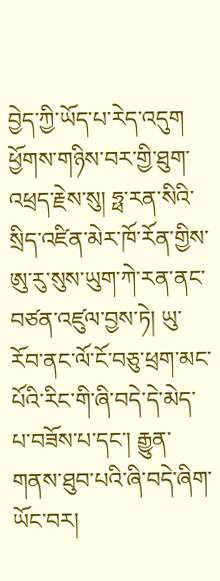བྱེད་ཀྱི་ཡོད་པ་རེད་འདུག
ཕྱོགས་གཉིས་བར་གྱི་ཐུག་འཕྲད་རྗེས་སུ། ཧྥ་རན་སིའི་སྲིད་འཛིན་མེར་ཁོ་རོན་གྱིས་ཨུ་རུ་སུས་ཡུག་ཀེ་རན་ནང་བཙན་འཛུལ་བྱས་ཏེ། ཡུ་རོབ་ནང་ལོ་ངོ་བཅུ་ཕྲག་མང་པོའི་རིང་གི་ཞི་བདེ་དེ་མེད་པ་བཟོས་པ་དང་། རྒྱུན་གནས་ཐུབ་པའི་ཞི་བདེ་ཞིག་ཡོང་བར།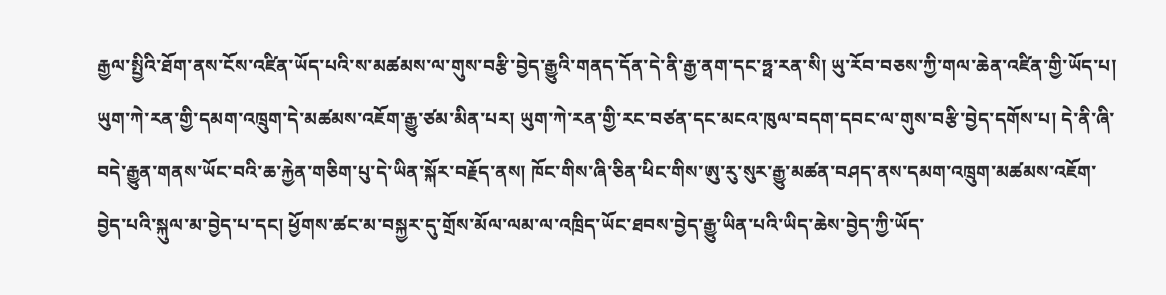རྒྱལ་སྤྱིའི་ཐོག་ནས་ངོས་འཛིན་ཡོད་པའི་ས་མཚམས་ལ་གུས་བརྩི་བྱེད་རྒྱུའི་གནད་དོན་དེ་ནི་རྒྱ་ནག་དང་ཧྥ་རན་སི། ཡུ་རོབ་བཅས་ཀྱི་གལ་ཆེན་འཛིན་གྱི་ཡོད་པ། ཡུག་ཀེ་རན་གྱི་དམག་འཁྲུག་དེ་མཚམས་འཇོག་རྒྱུ་ཙམ་མིན་པར། ཡུག་ཀེ་རན་གྱི་རང་བཙན་དང་མངའ་ཁུལ་བདག་དབང་ལ་གུས་བརྩི་བྱེད་དགོས་པ། དེ་ནི་ཞི་བདེ་རྒྱུན་གནས་ཡོང་བའི་ཆ་རྐྱེན་གཅིག་པུ་དེ་ཡིན་སྐོར་བརྗོད་ནས། ཁོང་གིས་ཞི་ཅིན་ཕིང་གིས་ཨུ་རུ་སུར་རྒྱུ་མཚན་བཤད་ནས་དམག་འཁྲུག་མཚམས་འཇོག་བྱེད་པའི་སྐུལ་མ་བྱེད་པ་དང། ཕྱོགས་ཚང་མ་བསྐྱར་དུ་གྲོས་མོལ་ལམ་ལ་འཁྲིད་ཡོང་ཐབས་བྱེད་རྒྱུ་ཡིན་པའི་ཡིད་ཆེས་བྱེད་ཀྱི་ཡོད་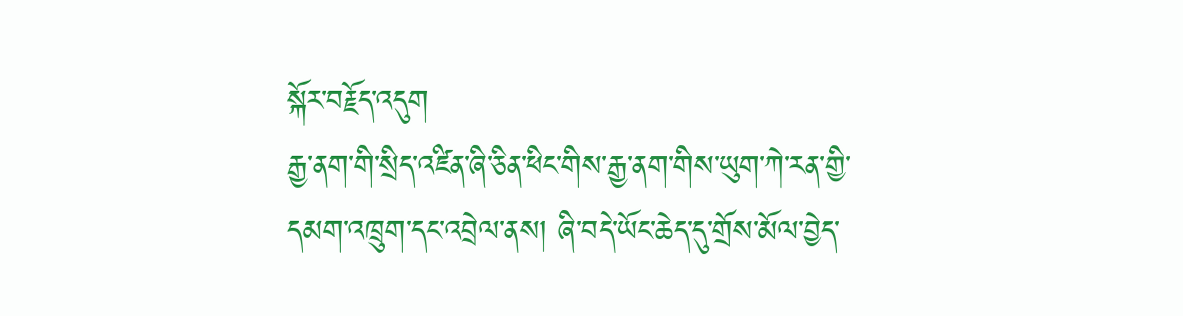སྐོར་བརྗོད་འདུག
རྒྱ་ནག་གི་སྲིད་འཛིན་ཞི་ཅིན་ཕིང་གིས་རྒྱ་ནག་གིས་ཡུག་ཀེ་རན་གྱི་དམག་འཁྲུག་དང་འབྲེལ་ནས། ཞི་བདེ་ཡོང་ཆེད་དུ་གྲོས་མོལ་བྱེད་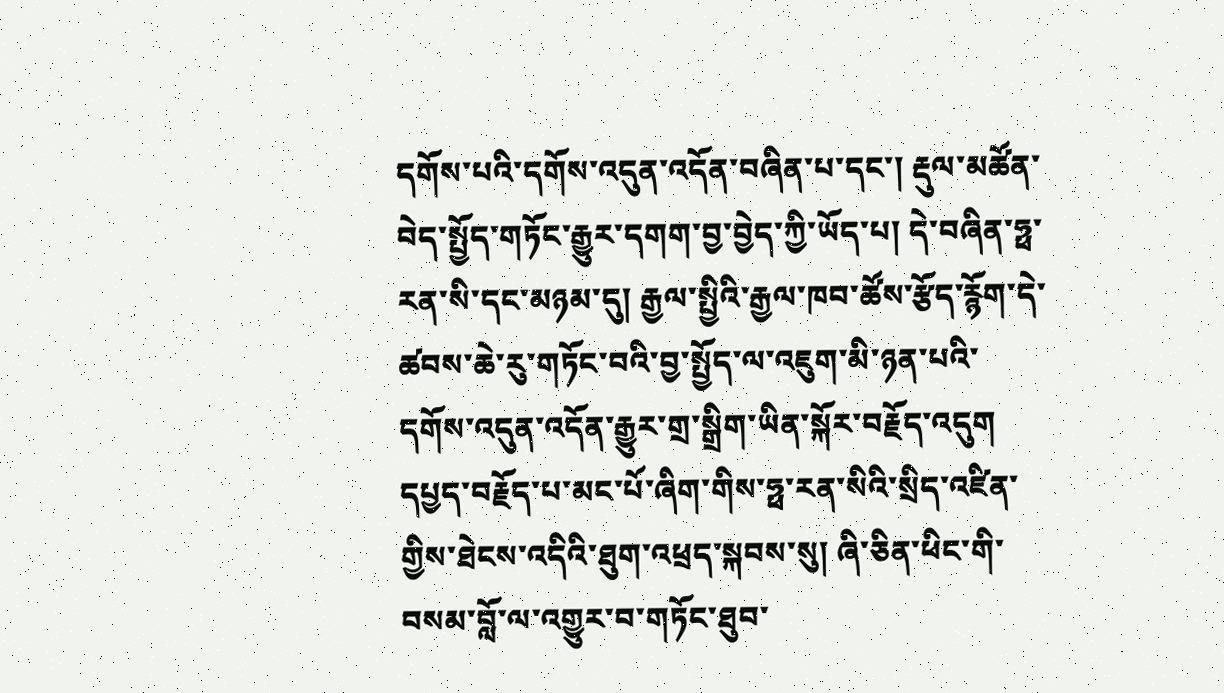དགོས་པའི་དགོས་འདུན་འདོན་བཞིན་པ་དང་། རྡུལ་མཚོན་བེད་སྤྱོད་གཏོང་རྒྱུར་དགག་བྱ་བྱེད་ཀྱི་ཡོད་པ། དེ་བཞིན་ཧྥ་རན་སི་དང་མཉམ་དུ། རྒྱལ་སྤྱིའི་རྒྱལ་ཁབ་ཚོས་རྩོད་རྙོག་དེ་ཚབས་ཆེ་རུ་གཏོང་བའི་བྱ་སྤྱོད་ལ་འཇུག་མི་ཉན་པའི་དགོས་འདུན་འདོན་རྒྱུར་གྲ་སྒྲིག་ཡིན་སྐོར་བརྗོད་འདུག
དཔྱད་བརྗོད་པ་མང་པོ་ཞིག་གིས་ཧྥ་རན་སིའི་སྲིད་འཛིན་གྱིས་ཐེངས་འདིའི་ཐུག་འཕྲད་སྐབས་སུ། ཞི་ཅིན་ཕིང་གི་བསམ་བློ་ལ་འགྱུར་བ་གཏོང་ཐུབ་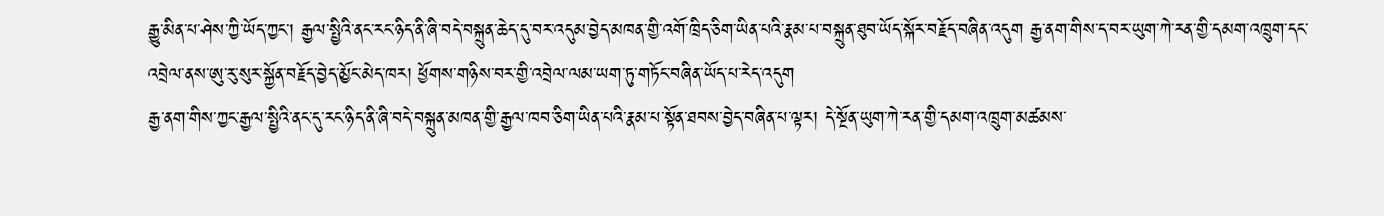རྒྱུ་མིན་པ་ཤེས་ཀྱི་ཡོད་ཀྱང་། རྒྱལ་སྤྱིའི་ནང་རང་ཉིད་ནི་ཞི་བདེ་བསྐྲུན་ཆེད་དུ་བར་འདུམ་བྱེད་མཁན་གྱི་འགོ་ཁྲིད་ཅིག་ཡིན་པའི་རྣམ་པ་བསྐྲུན་ཐུབ་ཡོད་སྐོར་བརྗོད་བཞིན་འདུག རྒྱ་ནག་གིས་ད་བར་ཡུག་ཀེ་རན་གྱི་དམག་འཁྲུག་དང་འབྲེལ་ནས་ཨུ་རུ་སུར་སྐྱོན་བརྗོད་བྱེད་མྱོང་མེད་ཁར། ཕྱོགས་གཉིས་བར་གྱི་འབྲེལ་ལམ་ཡག་ཏུ་གཏོང་བཞིན་ཡོད་པ་རེད་འདུག
རྒྱ་ནག་གིས་ཀྱང་རྒྱལ་སྤྱིའི་ནང་དུ་རང་ཉིད་ནི་ཞི་བདེ་བསྐྲུན་མཁན་གྱི་རྒྱལ་ཁབ་ཅིག་ཡིན་པའི་རྣམ་པ་སྟོན་ཐབས་བྱེད་བཞིན་པ་ལྟར། དེ་སྔོན་ཡུག་ཀེ་རན་གྱི་དམག་འཁྲུག་མཚམས་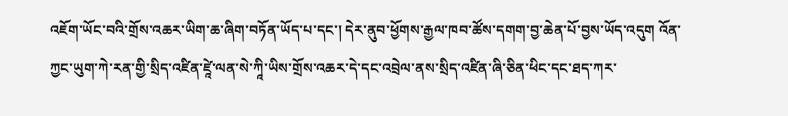འཇོག་ཡོང་བའི་གྲོས་འཆར་ཡིག་ཆ་ཞིག་བཏོན་ཡོད་པ་དང་། དེར་ནུབ་ཕྱོགས་རྒྱལ་ཁབ་ཚོས་དགག་བྱ་ཆེན་པོ་བྱས་ཡོད་འདུག འོན་ཀྱང་ཡུག་ཀེ་རན་གྱི་སྲིད་འཛིན་ཛཱེ་ལན་སེ་ཀཱི་ཡིས་གྲོས་འཆར་དེ་དང་འབྲེལ་ནས་སྲིད་འཛིན་ཞི་ཅིན་ཕིང་དང་ཐད་ཀར་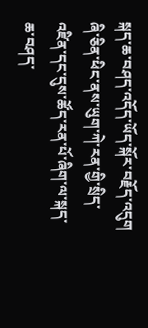སྐད་ཆ་བཤད་འདོད་ཡོད་སྐོར་བརྗོད་འདུག ཞི་ཅིན་ཕིང་ནས་ཡུག་ཀེ་རན་གྱི་སྲིད་འཛིན་དང་དུས་ཚོད་རན་པོ་ཞིག་ལ་སྐད་ཆ་བཤད་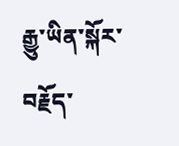རྒྱུ་ཡིན་སྐོར་བརྗོད་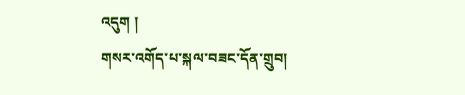འདུག །
གསར་འགོད་པ་སྐལ་བཟང་དོན་གྲུབ།